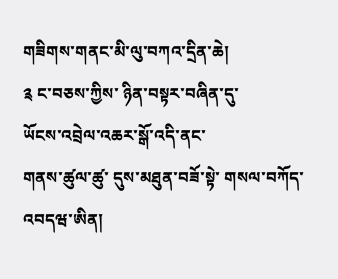གཟིགས་གནང་མི་ལུ་བཀའ་དྲིན་ཆེ།
༉ ང་བཅས་ཀྱིས་ ཉིན་བསྟར་བཞིན་དུ་
ཡོངས་འབྲེལ་འཆར་སྒོ་འདི་ནང་
གནས་ཚུལ་ཚུ་ དུས་མཐུན་བཟོ་སྟེ་ གསལ་བཀོད་འབདཝ་ཨིན།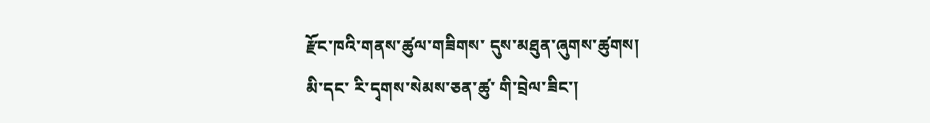རྫོང་ཁའི་གནས་ཚུལ་གཟིགས་ དུས་མཐུན་ཞུགས་ཚུགས།
མི་དང་ རི་དྭགས་སེམས་ཅན་ཚུ་ གི་བྲེལ་ཟིང་།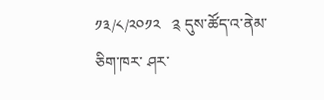༡༣/༨/༢༠༡༢   ༉ དུས་ཚོད་འ་ནེམ་ཅིག་ཁར་ ཤར་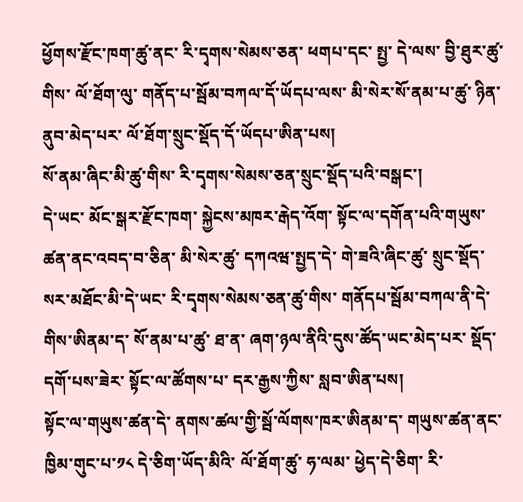ཕྱོགས་རྫོང་ཁག་ཚུ་ནང་ རི་དྭགས་སེམས་ཅན་ ཕགཔ་དང་ སྤྱ་ དེ་ལས་ བྱི་ཐུར་ཚུ་གིས་ ལོ་ཐོག་ལུ་ གནོད་པ་སྦོམ་བཀལ་དོ་ཡོདཔ་ལས་ མི་སེར་སོ་ནམ་པ་ཚུ་ ཉིན་ནུབ་མེད་པར་ ལོ་ཐོག་སྲུང་སྡོད་དོ་ཡོདཔ་ཨིན་པས།
སོ་ནམ་ཞིང་མི་ཚུ་གིས་ རི་དྭགས་སེམས་ཅན་སྲུང་སྡོད་པའི་བསྒང་།
དེ་ཡང་ མོང་སྒར་རྫོང་ཁག་ སྐྱེངས་མཁར་རྒེད་འོག་ སྟོང་ལ་དགོན་པའི་གཡུས་ཚན་ནང་འབད་བ་ཅིན་ མི་སེར་ཚུ་ དཀའཝ་སྤྱད་དེ་ གེ་ཟའི་ཞིང་ཚུ་ སྲུང་སྡོད་སར་མཐོང་མི་དེ་ཡང་ རི་དྭགས་སེམས་ཅན་ཚུ་གིས་ གནོདཔ་སྦོམ་བཀལ་ནི་དེ་གིས་ཨིནམ་ད་ སོ་ནམ་པ་ཚུ་ ཐ་ན་ ཞག་ཉལ་ནིའི་དུས་ཚོད་ཡང་མེད་པར་ སྡོད་དགོ་པས་ཟེར་ སྟོང་ལ་ཚོགས་པ་ དར་རྒྱས་ཀྱིས་ སླབ་ཨིན་པས།
སྟོང་ལ་གཡུས་ཚན་དེ་ ནགས་ཚལ་གྱི་སྦོ་ལོགས་ཁར་ཨིནམ་ད་ གཡུས་ཚན་ནང་ ཁྱིམ་གུང་པ་༡༨ དེ་ཅིག་ཡོད་མིའི་ ལོ་ཐོག་ཚུ་ ཧ་ལམ་ ཕྱེད་དེ་ཅིག་ རི་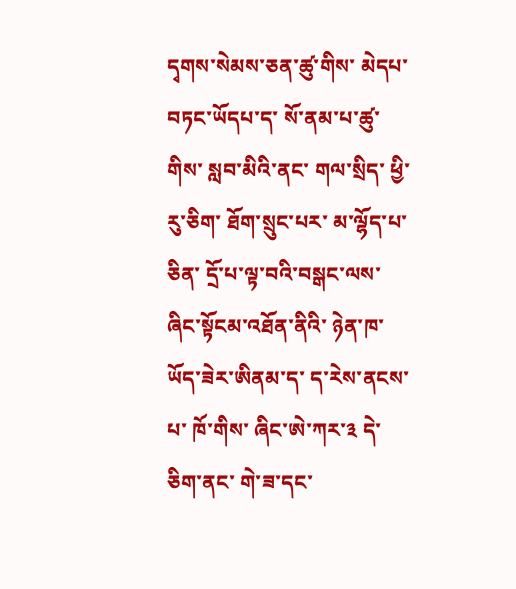དྭགས་སེམས་ཅན་ཚུ་གིས་ མེདཔ་བཏང་ཡོདཔ་ད་ སོ་ནམ་པ་ཚུ་གིས་ སླབ་མིའི་ནང་ གལ་སྲིད་ ཕྱི་རུ་ཅིག་ ཐོག་སྲུང་པར་ མ་ལྷོད་པ་ཅིན་ དྲོ་པ་ལྟ་བའི་བསྒང་ལས་ ཞིང་སྟོངམ་འཐོན་ནིའི་ ཉེན་ཁ་ཡོད་ཟེར་ཨིནམ་ད་ ད་རེས་ནངས་པ་ ཁོ་གིས་ ཞིང་ཨེ་ཀར་༣ དེ་ཅིག་ནང་ གེ་ཟ་དང་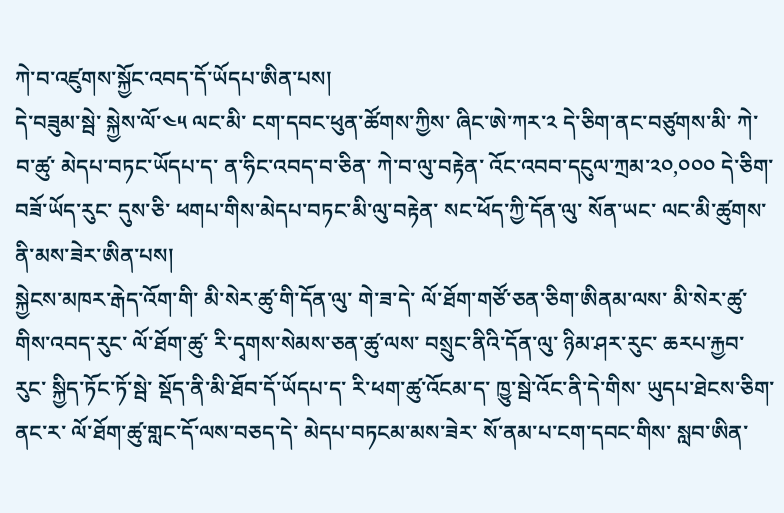ཀེ་བ་འཛུགས་སྐྱོང་འབད་དོ་ཡོདཔ་ཨིན་པས།
དེ་བཟུམ་སྦེ་ སྐྱེས་ལོ་༤༥ ལང་མི་ ངག་དབང་ཕུན་ཚོགས་ཀྱིས་ ཞིང་ཨེ་ཀར་༢ དེ་ཅིག་ནང་བཙུགས་མི་ ཀེ་བ་ཚུ་ མེདཔ་བཏང་ཡོདཔ་ད་ ན་ཧིང་འབད་བ་ཅིན་ ཀེ་བ་ལུ་བརྟེན་ འོང་འབབ་དངུལ་ཀྲམ་༢༠,༠༠༠ དེ་ཅིག་ བཟོ་ཡོད་རུང་ དུས་ཅི་ ཕགཔ་གིས་མེདཔ་བཏང་མི་ལུ་བརྟེན་ སང་ཕོད་ཀྱི་དོན་ལུ་ སོན་ཡང་ ལང་མི་ཚུགས་ནི་མས་ཟེར་ཨིན་པས།
སྐྱེངས་མཁར་རྒེད་འོག་གི་ མི་སེར་ཚུ་གི་དོན་ལུ་ གེ་ཟ་དེ་ ལོ་ཐོག་གཙོ་ཅན་ཅིག་ཨིནམ་ལས་ མི་སེར་ཚུ་གིས་འབད་རུང་ ལོ་ཐོག་ཚུ་ རི་དྭགས་སེམས་ཅན་ཚུ་ལས་ བསྲུང་ནིའི་དོན་ལུ་ ཉིམ་ཤར་རུང་ ཆརཔ་རྐྱབ་རུང་ སྐྱིད་ཏོང་ཏོ་སྦེ་ སྡོད་ནི་མི་ཐོབ་དོ་ཡོདཔ་ད་ རི་ཕག་ཚུ་འོངམ་ད་ ཁྱུ་སྦེ་འོང་ནི་དེ་གིས་ ཡུདཔ་ཐེངས་ཅིག་ནང་ར་ ལོ་ཐོག་ཚུ་གླང་དོ་ལས་བཅད་དེ་ མེདཔ་བཏངམ་མས་ཟེར་ སོ་ནམ་པ་ངག་དབང་གིས་ སླབ་ཨིན་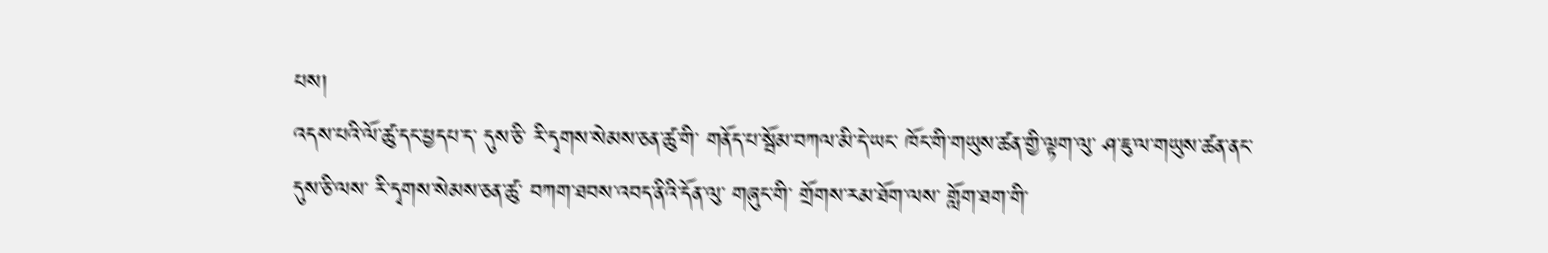པས།
འདས་པའི་ལོ་ཚུ་དང་ཕྱདཔ་ད་ དུས་ཅི་ རི་དྭགས་སེམས་ཅན་ཚུ་གི་ གནོད་པ་སྦོམ་བཀལ་མི་དེ་ཡང་ ཁོང་གི་གཡུས་ཚན་གྱི་ལྟག་ལུ་ ཤ་ཇུ་ལ་གཡུས་ཚན་ནང་ དུས་ཅི་ལས་ རི་དྭགས་སེམས་ཅན་ཚུ་ བཀག་ཐབས་འབད་ནིའི་དོན་ལུ་ གཞུང་གི་ གྲོགས་རམ་ཐོག་ལས་ གློག་ཐག་གི་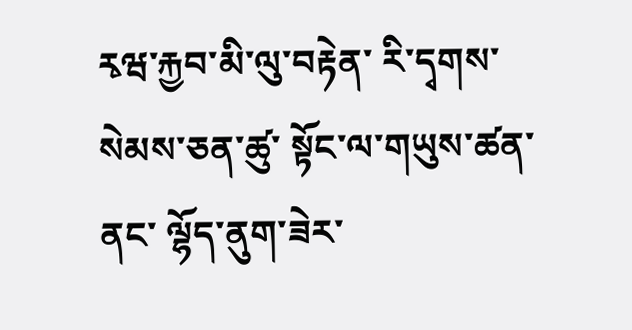རྭཝ་རྐྱབ་མི་ལུ་བརྟེན་ རི་དྭགས་སེམས་ཅན་ཚུ་ སྟོང་ལ་གཡུས་ཚན་ནང་ ལྷོད་ནུག་ཟེར་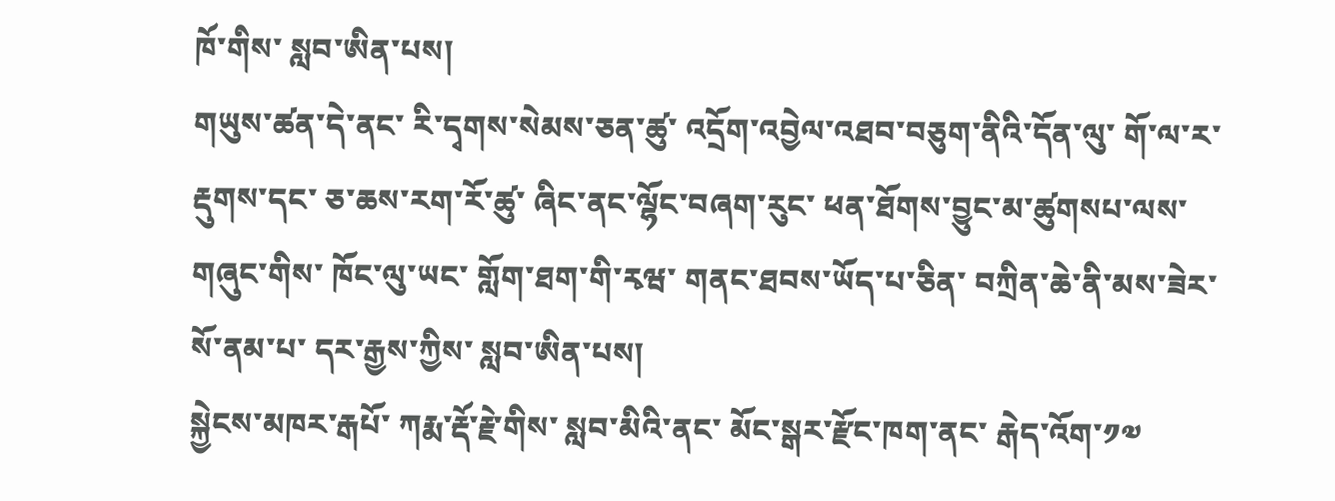ཁོ་གིས་ སླབ་ཨིན་པས།
གཡུས་ཚན་དེ་ནང་ རི་དྭགས་སེམས་ཅན་ཚུ་ འདྲོག་འབྱེལ་འཐབ་བཅུག་ནིའི་དོན་ལུ་ གོ་ལ་ར་རྡུགས་དང་ ཅ་ཆས་རག་རོ་ཚུ་ ཞིང་ནང་ལྷོང་བཞག་རུང་ ཕན་ཐོགས་བྱུང་མ་ཚུགསཔ་ལས་ གཞུང་གིས་ ཁོང་ལུ་ཡང་ གློག་ཐག་གི་རྭཝ་ གནང་ཐབས་ཡོད་པ་ཅིན་ བཀྲིན་ཆེ་ནི་མས་ཟེར་ སོ་ནམ་པ་ དར་རྒྱས་ཀྱིས་ སླབ་ཨིན་པས།
སྐྱེངས་མཁར་རྒཔོ་ ཀརྨ་རྡོ་རྗེ་གིས་ སླབ་མིའི་ནང་ མོང་སྒར་རྫོང་ཁག་ནང་ རྒེད་འོག་༡༧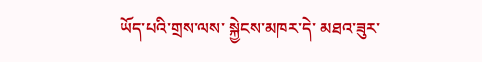ཡོད་པའི་གྲས་ལས་ སྐྱེངས་མཁར་དེ་ མཐའ་ཟུར་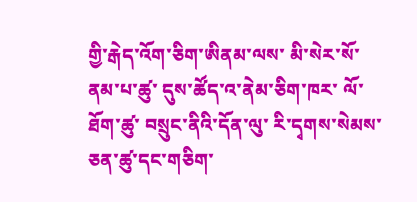གྱི་རྒེད་འོག་ཅིག་ཨིནམ་ལས་ མི་སེར་སོ་ནམ་པ་ཚུ་ དུས་ཚོད་འ་ནེམ་ཅིག་ཁར་ ལོ་ཐོག་ཚུ་ བསྲུང་ནིའི་དོན་ལུ་ རི་དྭགས་སེམས་ཅན་ཚུ་དང་གཅིག་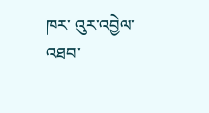ཁར་ འུར་འབྱེལ་འཐབ་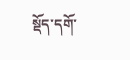སྡོད་དགོ་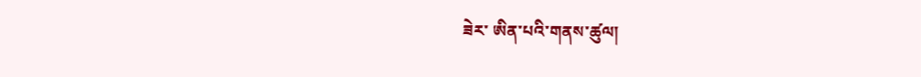ཟེར་ ཨིན་པའི་གནས་ཚུལ།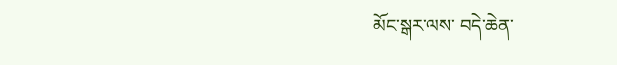མོང་སྒར་ལས་ བདེ་ཆེན་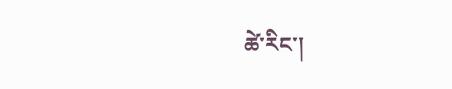ཚེ་རིང་།